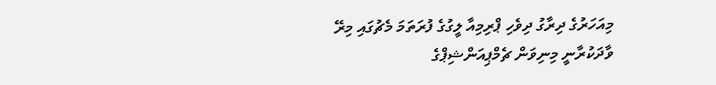މިއަހަރުގެ ދިރާގު ދިވެހި ޕްރިމިއާ ލީގުގެ ފުރަތަމަ މެޗުގައި މިރޭ ވާދަކުރާނީ މިނިވަން ޗެމްޕިއަންޝިޕްގެ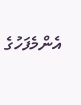އެންމެފަހުގެ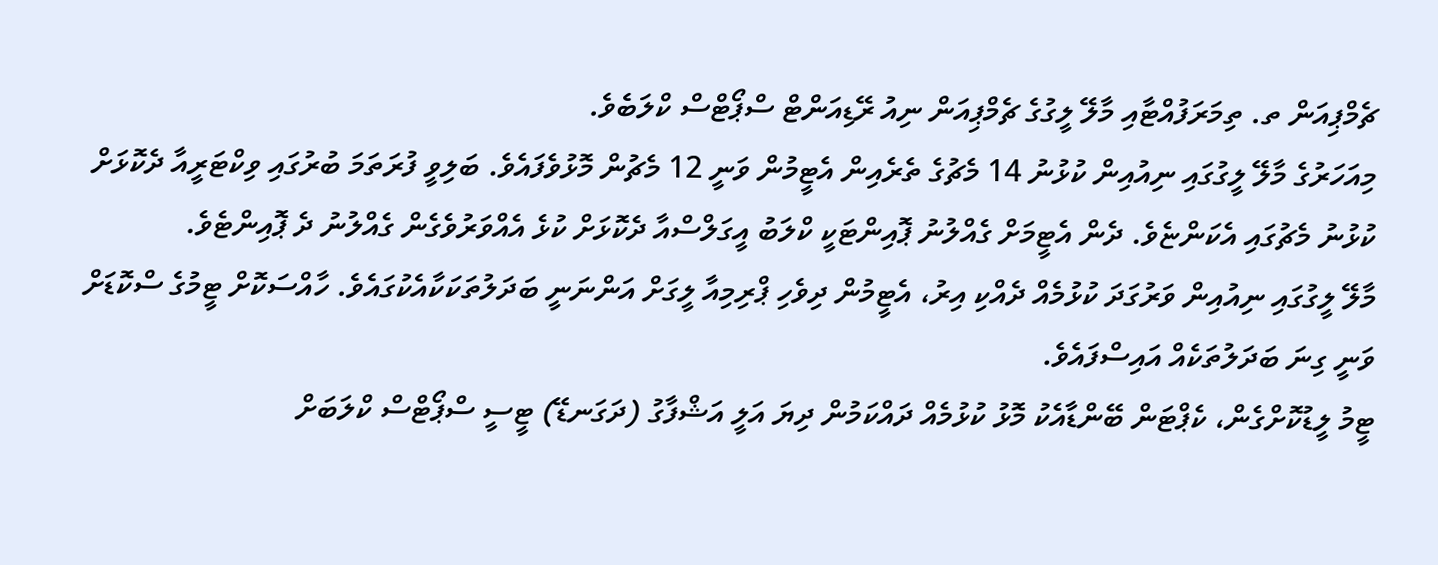ޗެމްޕިއަން ތ. ތިމަރަފުއްޓާއި މާލޭ ލީގުގެ ޗެމްޕިއަން ނިއު ރޭޑިއަންޓް ސްޕޯޓްސް ކްލަބެވެ.
މިއަހަރުގެ މާލޭ ލީގުގައި ނިއުއިން ކުޅުނު 14 މެޗުގެ ތެރެއިން އެޓީމުން ވަނީ 12 މެޗުން މޮޅުވެފައެވެ. ބަލިވީ ފުރަތަމަ ބުރުގައި ވިކްޓަރީއާ ދެކޮޅަށް ކުޅުނު މެޗުގައި އެކަންޏެވެ. ދެން އެޓީމަށް ގެއްލުނު ޕޮއިންޓަކީ ކްލަބު އީގަލްސްއާ ދެކޮޅަށް ކުޅެ އެއްވަރުވެގެން ގެއްލުނު ދެ ޕޮއިންޓެވެ.
މާލޭ ލީގުގައި ނިއުއިން ވަރުގަދަ ކުޅުމެއް ދެއްކި އިރު، އެޓީމުން ދިވެހި ޕްރިމިއާ ލީގަށް އަންނަނީ ބަދަލުތަކަކާއެކުގައެވެ. ހާއްސަކޮށް ޓީމުގެ ސްކޮޑަށް ވަނީ ގިނަ ބަދަލުތަކެއް އައިސްފައެވެ.
ޓީމު ލީޑުކޮށްގެން، ކެޕްޓަން ބޭންޑާއެކު މޮޅު ކުޅުމެއް ދައްކަމުން ދިޔަ އަލީ އަޝްފާގު (ދަގަނޑޭ) ޓީސީ ސްޕޯޓްސް ކްލަބަށް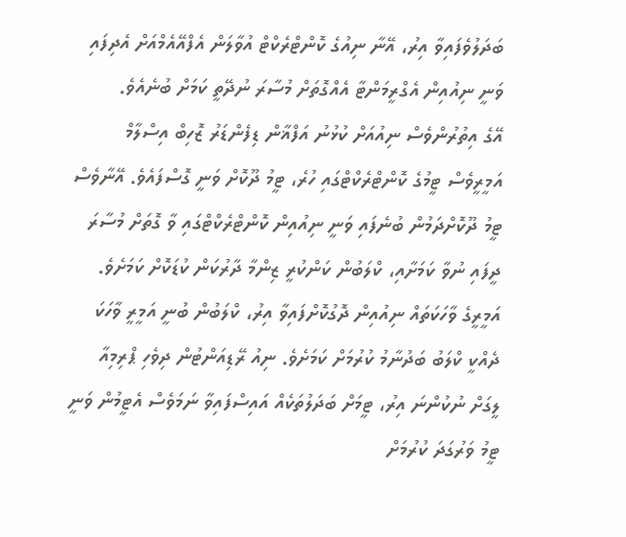ބަދަލުވެފައިވާ އިރު، އޭނާ ނިއުގެ ކޮންޓްރެކްޓް އުވާލަން އެފްއޭއެމްއަށް އެދިފައި ވަނީ ނިއުއިން އެގްރީމަންޓާ އެއްގޮތަށް މުސާރަ ނުދޭތީ ކަމަށް ބުނެއެވެ.
އޭގެ އިތުރުންވެސް ނިއުއަށް ކުޅުނު އަފްޣާން ޑިފެންޑަރު ޒޮހިބް އިސްލާމް އަމީރީވެސް ޓީމުގެ ކޮންޓްރެކްޓްގައި ހުރެ، ޓީމު ދޫކޮށް ވަނީ ގޮސްފައެވެ. އޭނާވެސް ޓީމު ދޫކޮށްދަމުން ބުނެފައި ވަނީ ނިއުއިން ކޮންޓްރެކްޓްގައި ވާ ގޮތަށް މުސާރަ ދީފައި ނުވާ ކަމަށާއި، ކްލަބުން ކަންކުރީ ޒިންމާ ދާރުކަން ކުޑަކޮށް ކަމަށެވެ.
އަމީރީގެ ވާހަކަތައް ނިއުއިން ދޮގުކޮށްފައިވާ އިރު، ކްލަބުން ބުނީ އަމީރީ ވާހަކަ ދެއްކީ ކްލަބު ބަދުނާމު ކުރުމަށް ކަމަށެވެ. ނިއު ރޭޑިއަންޓުން ދިވެހި ޕްރިމިއާ ލީގަށް ނުކުންނަ އިރު، ޓީމަށް ބަދަލުތަކެއް އައިސްފައިވާ ނަމަވެސް އެޓީމުން ވަނީ ޓީމު ވަރުގަދަ ކުރުމަށް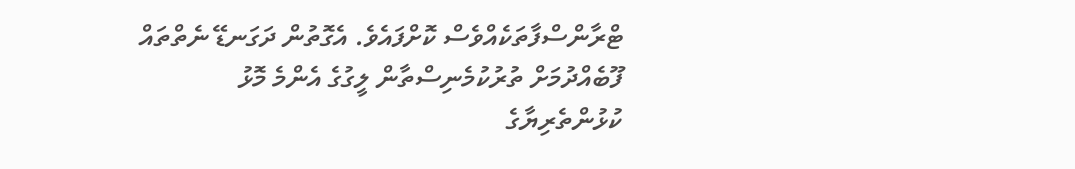ޓްރާންސްފާތަކެއްވެސް ކޮށްފައެވެ. އެގޮތުން ދަގަނޑޭ ނެތްތައް ފޫބެއްދުމަށް ތުރުކުމެނިސްތާން ލީގުގެ އެންމެ މޮޅު ކުޅުންތެރިޔާގެ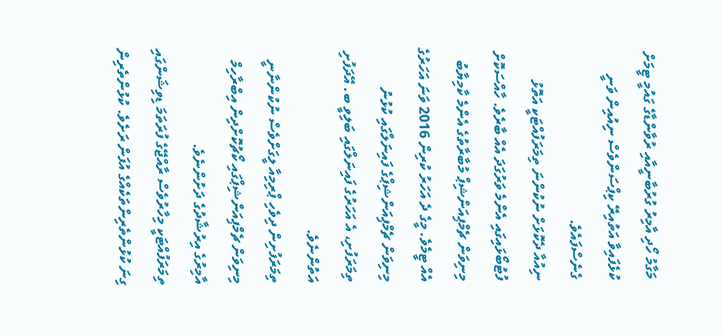މަގާމު ހޯދި އާމިރު ގުރުބާނީއާއި ރުވާންޑާގެ ގައުމީ ޓީމަށް ކުޅެފައިވާ އަތުއިރޭ ކިޕްސަންވެސް ނިއުއިން ވަނީ ގެނެސްފައެވެ.
ނިއުއާ ދެކޮޅަށް ނުކުންނަ ތިމަރަފުއްޓަކީ އަތޮޅު ފުޓުބޯޅައިގައި އެންމެ ވަރުގަދަ އެއް ބާރެވެ. ހާއްސަކޮށް މިނިވަން ޗެމްޕިއަންޝިޕް މުބާރާތުގެ އެންމެ ކާމިޔާބު އެއް ޓީމެވެ. މީގެ ދެ އަހަރު ކުރިން 2016 ވަނަ އަހަރުގެ މިނިވަން ޗެމްޕިއަންޝިޕްގެ ފައިނަލްގައި ކުޅުނު ތިމަރަފުށި، އެ އަހަރުގެ ފައިނަލްގައި ބަލިވީ ބ. އޭދަފުށި އަތުންނެވެ.
ތިމަރަފުށިން ދިވެހި ޕްރިމިއާ ލީގަށްވެސް ނުކުންނާނީ މިނިވަން ޗެމްޕިއަންޝިޕްގައި ކޯޗުކޮށްދިން އިބްރާހިމް އާމިރުގެ އިރުޝާދުގެ ދަށުންނެވެ.
ތިމަރަފުއްޓަކީ މިހާރުވެސް ރާއްޖޭގެ ފުރަތަމަ ޑިވިޝަންގައި ގިނަ ކުޅުންތެރިންތަކެއްގެ އުފަން ރަށެވެ. ކުޅުންތެރިން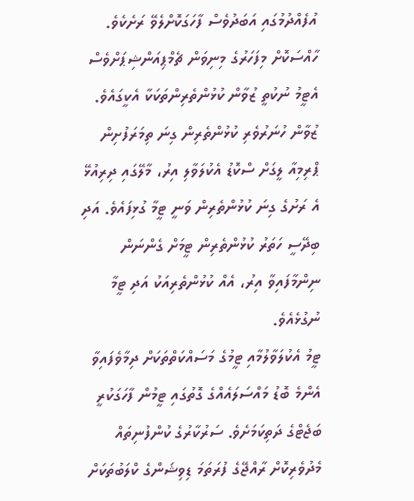އުފެއްދުމުގައި އަބަދުވެސް ފާހަގަކޮށްލެވޭ ރަށެކެވެ. ހާއްސަކޮށް މިފަހަރުގެ މިނިވަން ޗެމްޕިއަންޝިޕަށްވެސް އެޓީމު ނުކުތީ ޒުވާން ކުޅުންތެރިންތަކަކާ އެކީގައެވެ. ޒުވާން ހުނަރުވެރި ކުޅުންތެރިން ގިނަ ތިމަރަފުށިން ޕްރިމިއާ ލީގަށް ސްކޮޑު އެކުލަވާލި އިރު، މާލޭގައި ދިރިއުޅޭ އެ ރަށުގެ ގިނަ ކުޅުންތެރިން ވަނީ ޓީމާ ގުޅިފައެވެ. އަދި ބިދޭސީ ހަތަރު ކުޅުންތެރިން ޓީމަށް ގެންނަން ނިންމާފައިވާ އިރު، އެއް ކުޅުންތެރިއަކު އަދި ޓީމާ ނުގުޅެއެވެ.
ޓީމު އެކުލަވާލުމާއި ޓީމުގެ މަސައްކަތްތަކަށް ދިމާވެފައިވާ އެންމެ ބޮޑު މައްސަލައެއްގެ ގޮތުގައި ޓީމުން ފާހަގަކުރީ ބަޖެޓްގެ ދަތިކަމަށެވެ. ސަރުކާރުގެ ކުންފުނިތައް މެދުވެރިކޮށް ރާއްޖޭގެ ފުރަތަމަ ޑިވިޝަންގެ ކްލަބުތަކަށް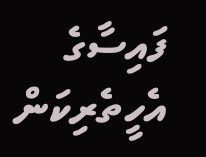ފައިސާގެ އެހީތެރިކަން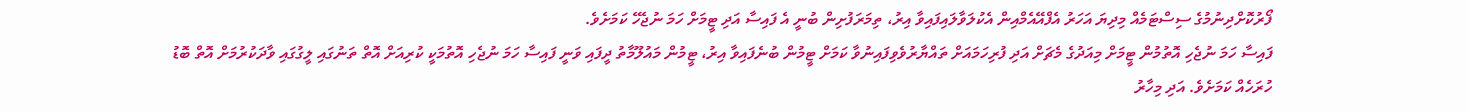ފޯރުކޮށްދިނުމުގެ ސިސްޓަމެއް މިދިޔަ އަހަރު އެފްއޭއެމްއިން އެކުލަވާލައިފައިވާ އިރު، ތިމަރަފުށިން ބުނީ އެ ފައިސާ އަދި ޓީމަށް ހަމަ ނުޖެހޭ ކަމަށެވެ.
ފައިސާ ހަމަ ނުޖެހި އޮތުމުން ޓީމަށް މިއަދުގެ މެޗަށް އަދި ފުރިހަމައަށް ތައްޔާރުވެވިފައިނުވާ ކަމަށް ޓީމުން ބުނެފައިވާ އިރު، ޓީމުން މައުލޫމާތު ދީފައި ވަނީ ފައިސާ ހަމަ ނުޖެހި އޮތުމަކީ ކުރިއަށް އޮތް ތަނުގައި ލީގުގައި ވާދަކުރުމަށް އޮތް ބޮޑު ހުރަހެއް ކަމަށެވެ. އަދި މިހާރު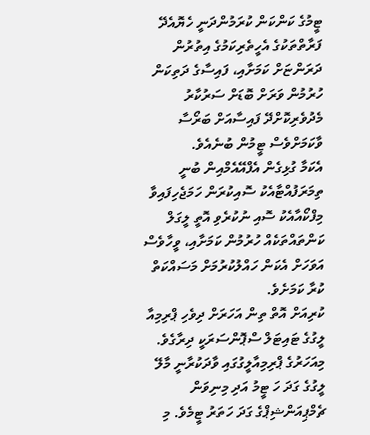ޓީމުގެ ކަންކަން ކުރަމުންދަނީ ހެޔޮއެދޭ ފަރާތްތަކުގެ އެހީތެރިކަމުގެ އިތުރުން ދަރަންޏަށް ކަމަށާއި، ފައިސާގެ ދަތިކަން ހުރުމުން ވަރަށް ބޮޑަށް ސަރުކާރު މެދުވެރިކޮށްދޭ ފައިސާއަށް ބަރޯސާ ވާކަމަށްވެސް ޓީމުން ބުނެއެވެ.
އެކަމާ ގުޅިގެން އެފްއޭއެމްއިން ބުނީ ތިމަރަފުއްޓާއެކު ސޮއިކުރަން ހަމަޖެހިފައިވާ މިފްކޯއާއެކު ސޮއި ނުކުރެވި އޮތީ ލީގަލް ކަންތައްތަކެއް ހުރުމުން ކަމަށާއި، ވީހާވެސް އަވަހަށް އެކަން ހައްލުކުރުމަށް މަސައްކަތް ކުރާ ކަމަށެވެ.
ކުރިއަށް އޮތް ތިން އަހަރަށް ދިވެހި ޕްރިމިއާ ލީގުގެ ޓައިޓަލް ސްޕޮންސަރަކީ ދިރާގެވެ. މިއަހަރުގެ ޕްރިމިއާލީގުގައި ވާދަކުރާނީ މާލޭ ލީގުގެ ގަދަ ހަ ޓީމު އަދި މިނިވަން ޗެމްޕިއަންޝިޕްގެ ގަދަ ހަތަރު ޓީމެވެ. މި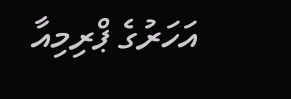އަހަރުގެ ޕްރިމިއާ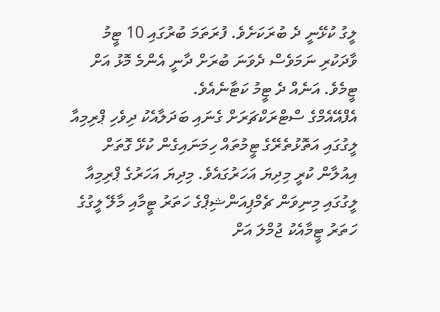ލީގު ކުޅޭނީ ދެ ބުރަކަށެވެ. ފުރަތަމަ ބުރުގައި 10 ޓީމު ވާދަކުރި ނަމަވެސް ދެވަނަ ބުރަށް ދާނީ އެންމެ މޮޅު އަށް ޓީމެވެ. އަނެއް ދެ ޓީމު ކަޓާނެއެވެ.
އެފްއޭއެމްގެ ސްޓްރަކްޗަރަށް ގެނައި ބަދަލާއެކު ދިވެހި ޕްރިމިއާ ލީގުގައި އަތޮޅުތެރޭގެ ޓީމުތައް ހިމަނައިގެން ކުޅޭ ގޮތަށް އިއުލާން ކުރީ މިދިޔަ އަހަރުގައެވެ. މިދިޔަ އަހަރުގެ ޕްރިމިއާ ލީގުގައި މިނިވަން ޗެމްޕިއަންޝިޕްގެ ހަތަރު ޓީމާއި މާލޭ ލީގުގެ ހަތަރު ޓީމާއެކު ޖުމްލަ އަށް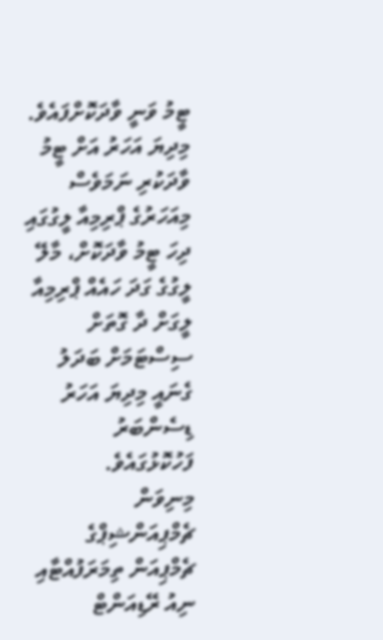ޓީމު ވަނީ ވާދަކޮށްފައެވެ.
މިދިޔަ އަހަރު އަށް ޓީމު ވާދަކުރި ނަމަވެސް މިއަހަރުގެ ޕްރިމިއާ ލީގުގައި ދިހަ ޓީމު ވާދަކޮށް، މާލޭ ލީގުގެ ގަދަ ހައެއް ޕްރިމިއާ ލީގަށް ދާ ގޮތަށް ސިސްޓަމަށް ބަދަލު ގެނައީ މިދިޔަ އަހަރު ޑިސެންބަރު ފަހުކޮޅުގައެވެ.
މިނިވަން ޗެމްޕިއަންޝިޕްގެ ޗެމްޕިއަން ތިމަރަފުއްޓާއި ނިއު ރޭޑިއަންޓް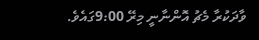ވާދަކުރާ މެޗު އޮންނާނީ މިރޭ 9:00ގައެވެ.